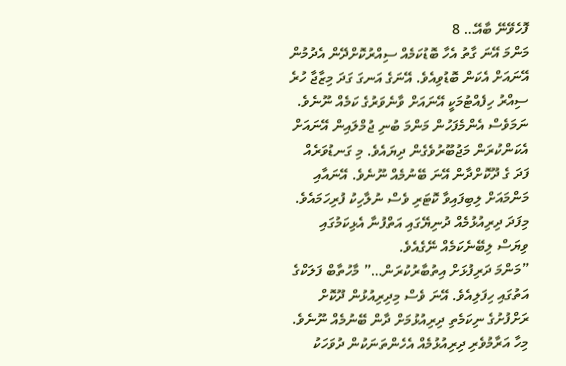ފޮހެވޭނޭ ބާއޭ… 8
މަންމަ އޭނަ ގާތު އެހާ ބޮޑުކަމެއް ސިއްރުކޮށްދޭން އެދުމުން އޭނައަށް އެކަން ބޮޑުވިއެވެ. އޭނަގެ އަނގަ ގަދަ މިޒާޖާ ހުރެ ސިއްރު ހިފެއްޓުމަކީ އޭނައަށް ވާނެވަރުގެ ކަމެއް ނޫނެވެ. ނަމަވެސް އެންމެފަހުން މަންމަ ބުނި ޖުމްލައިން އޭނައަށް އެކަންކުރަން މަޖުބޫރުވެގެން ދިޔައެވެ. މި ގަނޑުވަރެއް ފަދަ ގެ ދޫކޮށްދާން އޭނަ ބޭނުމެއް ނޫނެވެ. އޭނައާއި މަންމައަށް ލިބިފައިވާ ކޮޓަރި ވެސް ނުލާހިކު ފުރިހަމައެވެ. މިފަދަ ދިރިއުޅުމެއް ދުނިޔޭގައި އަތްފުނާ އެޅިކަމުގައި ވިޔަސް ލިބޭނެކަމެއް ނޭގެއެވެ.
”މަންމަ ދަރިފުޅަށް އިތުބާރުކުރަން…” މާހުތާބް ފަލަކްގެ އަތުގައި ހިފަލިއެވެ. އޭނަ ވެސް މިދިރިއުޅުން ދޫކޮށް ރަށްފުށުގެ ނިކަމެތި ދިރިއުޅުމަށް ދާން ބޭނުމެއް ނޫނެވެ. މިހާ އަރާމުވެރި ދިރިއުޅުމެއް އެހެންތަނަކުން ދުވަހަކު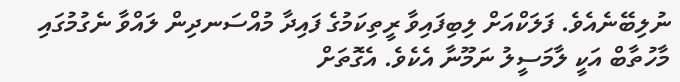ނުލިބޭނެއެވެ. ފަލަކްއަށް ލިބިފައިވާ ރީތިކަމުގެ ފައިދާ މުއްސަނދިން ލައްވާ ނެގުމުގައި މާހުތާބް އަކީ ލާމަސީލު ނަމޫނާ އެކެވެ. އެގޮތަށް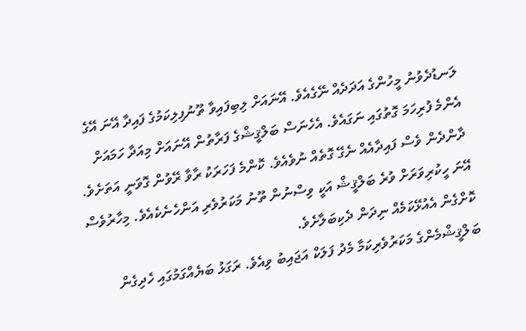ލަނޑުދެވުނު މީހުންގެ އަދަދެއް ނޭގެއެވެ. އޭނައަށް ލިބިފައިވާ ތޫނުފިލިކަމުގެ ފައިދާ އޭނަ އޭގެ އެންމެ ފުރިހަމަ ގޮތުގައި ނަގައެވެ. އެހެނަސް ބަލްޤީޝްގެ ފަރާތުން އޭނައަށް މިއަދާ ހަމައަށް ދާންދެން ވެސް ފައިދާއެއް ނެގޭ ގޮތެއް ނުވެއެވެ. ކޮންމެ ފަހަރަކު ރާވާ ރޭވުން ގޮވަނީ އަތަށެވެ. އޭނަ ހީކުރިވަރަށް ވުރެ ބަލްޤީޝް އަކީ ވިސްނުން ތޫނު މަކަރުވެރި އަންހެނެކެއެވެ. މިހާރުވެސް ކޮށްގެން އެއުޅޭކަމެއް ނިދަން ދެކިބަލާށެވެ.
ބަލްޤީޝްމެންގެ މަކަރުވެރިކަމާ މެދު ފަލަކް އަޖައިބު ވިއެވެ. ރަގަޅު ބަޔެއްގަމުގައި ހެދިގެން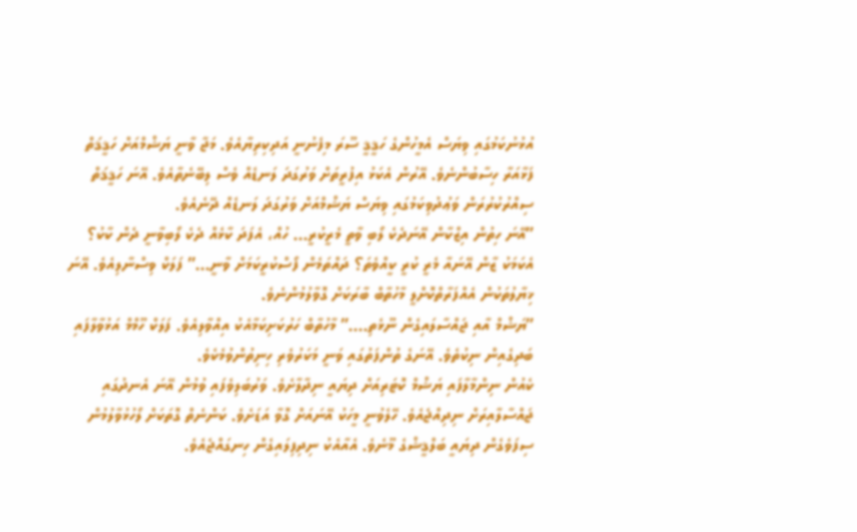އުޅުނުކަމުގައި ވިޔަސް އެމީހުންގެ ހަޤީޤީ ސޫރަ މިފެނުނީ އަދިކިރިޔާއެވެ. މަޖާ ވާނީ ޔަޝްމްއަށް ހަޤީޤަތް ފަޅާއަރާ ހިސާބުންނެވެ. އޭރުން އެކަޅު އިފުރީތަށް ވަރުގަދަ ލަނޑެއް ވެސް ލިބޭނެތާއެވެ. އޭނަ ހަޤީޤަތް ސިއްރުކުރުރަން ވަޢުދުވިކަމުގައި ވިޔަސް ޔަޝްމްއަށް ވަރުގަދަ ލަނޑެއް ދޭނެއެވެ.
”އޭނަ ހިތުން އިޒްކާން އޭނަދެކެ ލޯބި ވާތީ މެރީކުރީ… ހުއް، އެފަދަ ކާޅެއް ދެކެ ލޯބިވާނީ ދެން ކާކު؟ އެކަމަކު ޒާން އޭނައާ މެރީ ކުރީ ކީއްވެތަ؟ ދައްތަމެން ފޯސްކުރީކަމަށް ވާނީ…” ފަލަކް ވިސްނާލިއެވެ. އޭނަ ޚިޔާލުތަކުން އެއްފަރާތްކޮށްލީ މާހުތާބް ބާރަކަށް ގޮވާލުމުންނެވެ.
”ޔަޝްމް އާއި ޖައްސާލައިގެން ނޫޅެތި….” މާހުތާބް ހަރުކަށިކަމާއެކު އިއްވާލިއެވެ. ފަލަކް ހޫމްމް އަޅުވާލާފައި ބަދިގެއިން ނިކުތެވެ. އޭނަގެ ތުންފަތުގައި ވަނީ މަކަރުވެރި ހިނިތުންވުމެކެވެ.
ކެއުން ނިންމާލާފައި ޔަޝްމް ކޮޓަރިއަށް ދިޔައީ ނިދާލާށެވެ. ވަރުބަލިވެފައި ވުމުން އޭނަ އެނދުގައި ޖައްސާލާއިރަށް ނިދިއްޖެއެވެ. ހޭލެވުނީ މީހަކު އޭނައަށް ގޮވާ އަޑަށެވެ. ކަންނެތް ގޮތަކަށް ލޯހުޅުވާލުމުން ސިފަވެގެން ދިޔައީ ބަލްޤީޝްގެ މޫނެވެ. އެއާއެކު ނިދިފިލައިގެން ހިނގައްޖެއެވެ.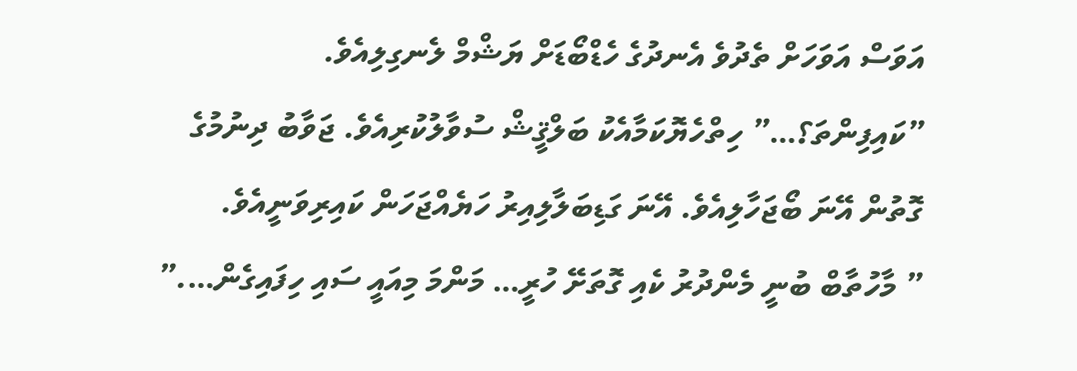އަވަސް އަވަހަށް ތެދުވެ އެނދުގެ ހެޑްބޯޑަށް ޔަޝްމް ލެނގިލިއެވެ.
”ކައިފިންތަ؟…” ހިތްހެޔޮކަމާއެކު ބަލްޤީޝް ސުވާލުކުރިއެވެ. ޖަވާބު ދިނުމުގެ ގޮތުން އޭނަ ބޯޖަހާލިއެވެ. އޭނަ ގަޑިބަލާލިއިރު ހަޔެއްޖަހަން ކައިރިވަނީއެވެ.
” މާހުތާބް ބުނީ މެންދުރު ކެއި ގޮތަށޭ ހުރީ… މަންމަ މިއައީ ސައި ހިފައިގެން….”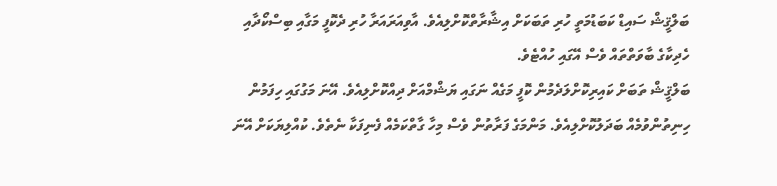ބަލްޤީޝް ސައިޑް ކަބަޑުމަތީ ހުރި ތަބަކަށް އިޝާރާތްކޮށްލިއެވެ. އާވިއަރައަރާ ހުރި ދެކޮފީ މަގާއި ބިސްކޯދާއި ހެދިކާގެ ބާވަތްތައް ވެސް އޭގައި ހުއްޓެވެ.
ބަލްޤީޝް ތަބަށް ކައިރިކޮށްލަދެމުން ކޮފީ މަގެއް ނަގައި ޔަޝްމްއަށް ދިއްކޮށްލިއެވެ. އޭނަ މަގުގައި ހިފަމުން ހިނިތުންވުމެއް ބަދަލުކޮށްލިއެވެ. މަންމަގެ ފަރާތުން ވެސް މިހާ ގާތްކަމެއް ފެނިފަކާ ނެތެވެ. ކުއްލިޔަކަށް އޭނަ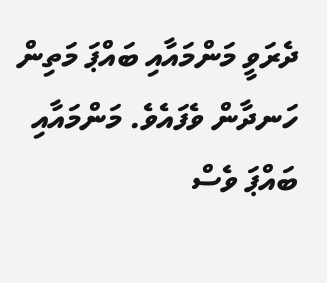ދެރަވީ މަންމައާއި ބައްޕަ މަތިން ހަނދާން ވެފައެވެ. މަންމައާއި ބައްޕަ ވެސް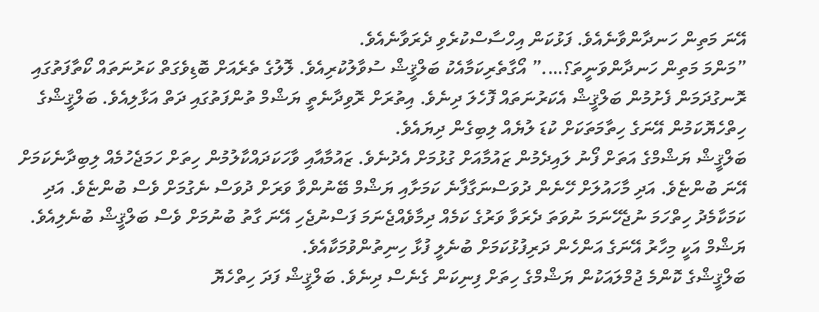އޭނަ މަތިން ހަނދާންވާނެއެވެ. ފަޅުކަން އިހްސާސްކުރެވި ދެރަވާނެއެވެ.
”މަންމަ މަތިން ހަނދާންވަނީތަ؟….” އޯގާތެރިކަމާއެކު ބަލްޤީޝް ސުވާލުކުރިއެވެ. ލޮލުގެ ތެރެއަށް ބޮޑިވެގަތް ކަރުނަތައް ކޯތާފަތުގައި ރޮނގުދަމަން ފެށުމުން ބަލްޤީޝް އެކަރުނަތައް ފޮހެލަ ދިނެވެ. އިތުރަށް ރޮވިދާނެތީ ޔަޝްމް ތުންފަތުގައި ދަތް އަޅާލިއެވެ. ބަލްޤީޝްގެ ހިތްހެޔޮކަމުން އޭނަގެ ހިތާމަތަކަށް ކުޑަ ލުޔެއް ލިބިގެން ދިޔައެވެ.
ބަލްޤީޝް ޔަޝްމްގެ އަތަށް ފޯނު ލައިދެމުން ޒައުމާއަށް ގުޅުމަށް އެދުނެވެ. ޒައުމާއާއި ވާހަކަދައްކާލުމުން ހިތަށް ހަމަޖެހުމެއް ލިބިދާނެކަމަށް އޭނަ ބުންޏެވެ. އަދި މާހައުލަށް ހޭނެން ދުވަސްނަގާފާނެ ކަމަށާއި ޔަޝްމް ބޭނުންވާ ވަރަށް ދުވަސް ނެގުމަށް ވެސް ބުންޏެވެ. އަދި ކަމަކާމެދު ހިތްހަމަ ނުޖެހޭނަމަ ނުވަތަ ދެރަވާ ވަރުގެ ކަމެއް ދިމާވެއްޖެނަމަ ފަސްނުޖެހި އޭނަ ގާތު ބުނުމަށް ވެސް ބަލްޤީޝް ބުނެލިއެވެ. ޔަޝްމް އަކީ މިހާރު އޭނަގެ އަންހެން ދަރިފުޅުކަމަށް ބުނެލީ ފުޅާ ހިނިތުންވުމަކާއެވެ.
ބަލްޤީޝްގެ ކޮންމެ ޖުމްލައަކުން ޔަޝްމްގެ ހިތަށް ފިނިކަން ގެނެސް ދިނެވެ. ބަލްޤީޝް ފަދަ ހިތްހެޔޮ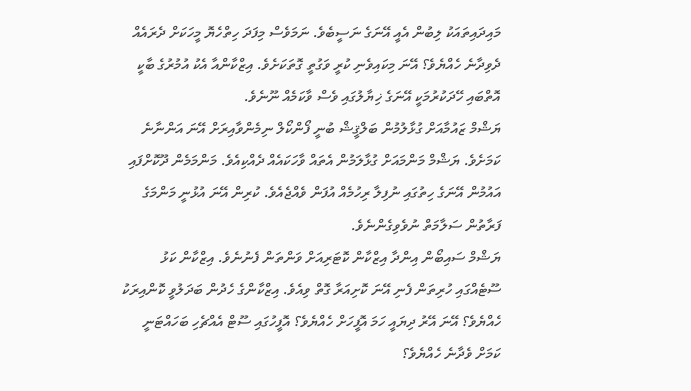މައިދައިތައަކު ލިބުން އެއީ އޭނަގެ ނަސީބެވެ. ނަމަވެސް މިފަދަ ހިތްހެޔޮ މީހަކަށް ދެރައެއް ދެވިދާނެ ހެއްޔެވެ؟ އޭނަ މިކައިވެނި ކުރީ ވަގުތީ ގޮތަކަށެވެ. އިޒްކާންއާ އެކު އުމުރުގެ ބާކީ އޮތްބައި ހޭދަކުރުމަކީ އޭނަގެ ޚިޔާލުގައި ވެސް ވާކަމެއް ނޫނެވެ.
ޔަޝްމް ޒައުމާއަށް ގުޅާލުމުން ބަލްޤީޝް ބުނީ ފޯންކޯލް ނިމެންވާއިރަށް އޭނަ އަންނާނެ ކަމަށެވެ. ޔަޝްމް މަންމައަށް ގުޅާލަމުން އެތައް ވާހަކައެއް ދެއްކިއެވެ. މަންމަމެން ދޫކޮށްފައި އައުމުން އޭނަގެ ހިތުގައި ނުފިލާ ރިހުމެއް އުފަން ވެއްޖެއެވެ. ކުރިން އޭނަ އުޅުނީ މަންމަގެ ފަރާތުން ސަލާމަތް ނުވެވިގެންނެވެ.
ޔަޝްމް ސައިބޯން އިންދާ އިޒްކާން ކޮޓަރިއަށް ވަންތަން ފެނުނެވެ. އިޒްކާން ކަޅު ސޫޓެއްގައި ހުރިތަން ފެނި އޭނަ ކޮށިއަރާ ގޮތް ވިއެވެ. އިޒްކާންގެ ހެދުން ބަދަލުވީ ކޮންއިރަކު ހެއްޔެވެ؟ އޭނަ އޭރު ދިޔައީ ހަމަ އޮފީހަށް ހެއްޔެވެ؟ އޮފީހުގައި ސޫޓް އެއްޗެހި ބަހައްޓަނީ ކަމަށް ވެދާނެ ހެއްޔެވެ؟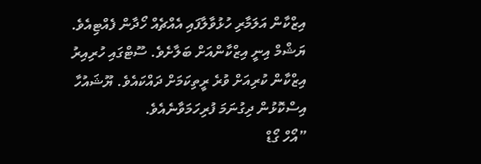އިޒްކާން އަލަމާރި ހުޅުވާލާފައި އެއްޗެއް ހޯދާން ފެއްޓިއެވެ. ޔަޝްމް އިނީ އިޒްކާންއަށް ބަލާށެވެ. ސޫޓްގައި ހުރިއިރު އިޒްކާން ކުރިއަށް ވުރެ ރީތިކަމަށް ދައްކައެވެ. ޔޫޝައުހާ އިސްކޮޅުން ދިގުނަމަ ފުރިހަމަވާނެއެވެ.
”އޯހް ގޯޑް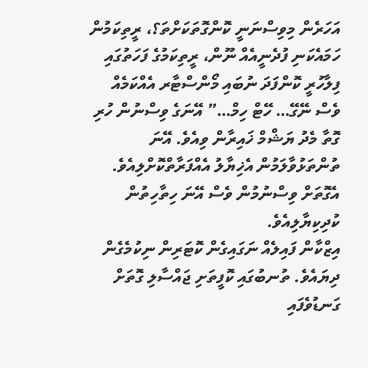އަހަރެން މިވިސްނަނީ ކޮންގޮތަކަށްތަ؟، ރީތިކަމުން ހަމައެކަނި ފުދެނީއެއް ނޫން، ރީތިކަމުގެ ފަހަތުގައި ފިލާހުރީ ކޮންފަދަ ނުބައި މޯންސްޓާރ އެއްކަމެއް ވެސް ނޭގޭ… ހޭޓް ހިމް…” އޭނަގެ ވިސްނުން ހުރި ގޮތާ މެދު ޔަޝްމް ޚައިރާން ވިއެވެ. އޭނަ ތުންތަޅުވާލަމުން އެޚިޔާލު އެއްފަރާތްކޮށްލިއެވެ. އެގޮތަށް ވިސްނުމުން ވެސް އޭނަ ހިތާހިތުން ކުދިކިޔާލިއެވެ.
އިޒްކާން ފައިލެއް ނަގައިގެން ކޮޓަރިން ނިކުމެގެން ދިޔައެވެ. ތުނބުގައި ކޮފީތަށި ޖައްސާލި ގޮތަށް ގަނޑުވެފައި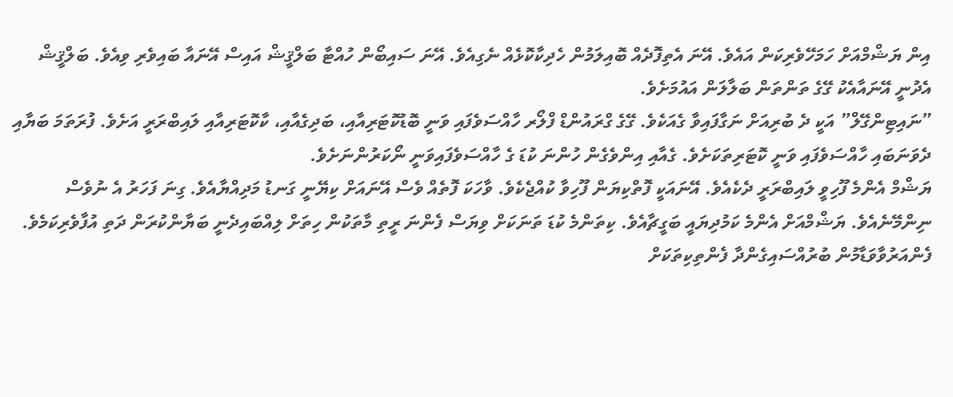އިން ޔަޝްމްއަށް ހަމަހޭވެރިކަން އައެވެ. އޭނަ އެތިފޮދެއް ބޮއިލަމުން ހެދިކާކޮޅެއް ނެގިއެވެ. އޭނަ ސައިބޯން ހުއްޓާ ބަލްޤީޝް އައިސް އޭނައާ ބައިވެރި ވިއެވެ. ބަލްޤީޝް އެދުނީ އޭނައާއެކު ގޭގެ ތަންތަން ބަލާލަން އައުމަށެވެ.
”ނައިޓިންގޭލް” އަކީ ދެ ބުރިއަށް ނަގާފައިވާ ގެއަކެވެ. ގޭގެ ގްރައުންޑް ފްލޯރ ހާއްސަވެފައި ވަނީ ބޮޑުކޮޓަރިއާއި، ބަދިގެއާއި، ކާކޮޓަރިއާއި ލައިބްރަރީ އަށެވެ. ފުރަތަމަ ބަޔާއި ދެވަނަބައި ހާއްސަވެފައި ވަނީ ކޮޓަރިތަކަށެވެ. ގެއާއި އިންވެގެން ހުންނަ ކުޑަ ގެ ހާއްސަވެފައިވަނީ ނޯކަރުންނަށެވެ.
ޔަޝްމް އެންމެ ފޫހިވީ ލައިބްރަރީ ދެކެއެވެ. އޭނައަކީ ފޮތްކިޔަން ފޫހިވާ ކުއްޖެކެވެ. ވާހަކަ ފޮތެއް ވެސް އޭނައަށް ކިޔޭނީ ގަނޑު މަދިއްޔާއެވެ. ގިނަ ފަހަރު އެ ނުވެސް ނިންމޭނެއެވެ. ޔަޝްމްއަށް އެންމެ ކަމުދިޔައީ ބަގީޗާއެވެ. ކިތަންމެ ކުޑަ ތަނަކަށް ވިޔަސް ފެންނަ ރީތި މާތަކުން ހިތަށް ލިއްބައިދެނީ ބަޔާންކުރަން ދަތި އުފާވެރިކަމެވެ. ފެންއަރުވާވަޑާމުން ބުރުއްސައިގެންދާ ފެންތިކިތަކަށް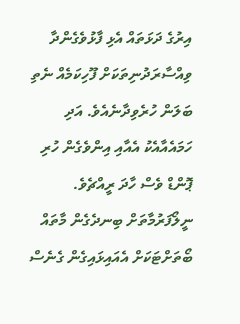އިރުގެ ދަޅަތައް އެޅި ފާޅުވެގެންދާ ވިއްސާރަދުނިތަކަށް ފޫހިކަމެއް ނެތި ބަލަން ހުރެވިދާނެއެވެ. އަދި ހަމައެއާއެކު އެއާއި އިންވެގެން ހުރި ޕޮންޑް ވެސް ހާދަ ރީއްޗެވެ. ނީލޯފަރުމާތަށް ބިނދެގެން މާތައް ބޯތަށްޓަކަށް އެއައިޅައިގެން ގެނެސް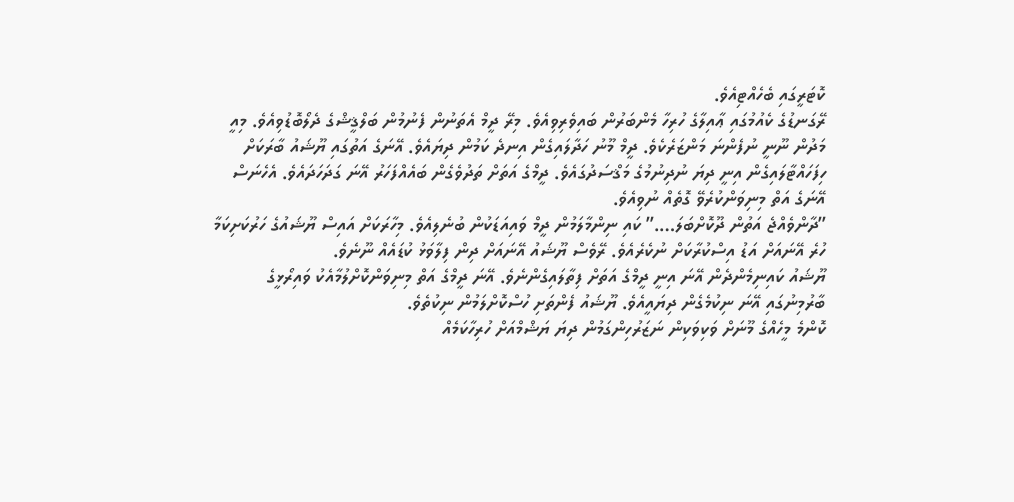ކޮޓަރީގައި ބެހެއްޓިއެވެ.
ރޭގަނޑުގެ ކެއުމުގައި ޢާއިލާގެ ހުރިހާ މެންބަރުން ބައިވެރިވިއެވެ. މިރޭ ދީމް އެތަނުން ފެނުމުން ބަލްޤީޝްގެ ދެލޯބޮޑުވިއެވެ. މިއީ މަދުން ނޫނީ ނުފެންނަ މަންޒަރެކެވެ. ދީމް މޫނު ހަދާލައިގެން އިނދެ ކަމުން ދިޔައެވެ. އޭނަގެ އަތުގައި ޔޫޝައު ބާރަކަށް ހިފަހައްޓާލައިގެން އިނީ ދިޔަ ނުދިނުމުގެ މަޤްސަދުގައެވެ. ދީމްގެ އަތަށް ތަދުވެގެން ބައެއްފަހަރު އޭނަ ގަދަހަދައެވެ. އެހެނަސް އޭނަގެ އަތް މިނިވަންކުރެވޭ ގޮތެއް ނުވިއެވެ.
”ދާންވެއްޖެ އަތުން ދޫކޮށްބަލަ….” ކައި ނިންމާލަމުން ދީމް ވައިއަޑަކުން ބުނެލިއެވެ. މިހާރަކަށް އައިސް ޔޫޝައުގެ ހަރުކަށިކަމާ ހުރެ އޭނައަށް އަޑު އިސްކުރާކަށް ނުކެރެއެވެ. ރޭވެސް ޔޫޝައު އޭނައަށް ދިން ފިލާވަޅު ކުޑައެއް ނޫނެވެ.
ޔޫޝައު ކައިނިމެންދެން އޭނަ އިނީ ދީމްގެ އަތަށް ފިތާލައިގެންނެވެ. އޭނަ ދީމްގެ އަތް މިނިވަންކޮށްލުމާއެކު ވައިރޯޅީގެ ބާރުމިނުގައި އޭނަ ނިކުމެގެން ދިޔައީއެވެ. ޔޫޝައު ފެންތަށި ހުސްކޮށްލަމުން ނިކުތެވެ.
ކޮންމެ މީހެއްގެ މޫނަށް ވަކިވަކިން ނަޒަރުހިންގަމުން ދިޔަ ޔަޝްމްއަށް ހުރިހާކަމެއް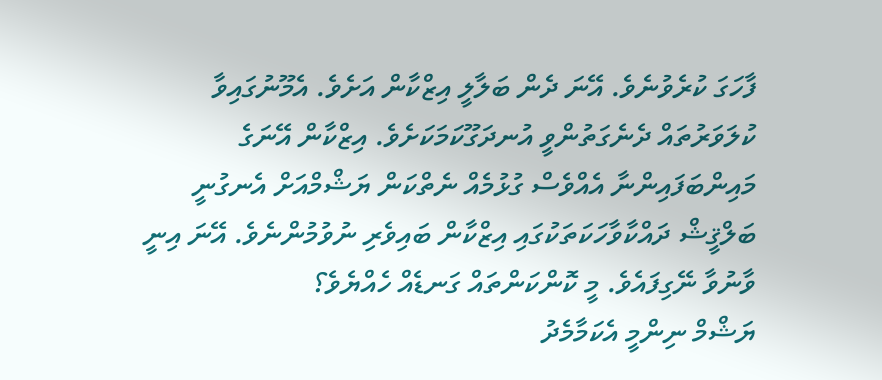ފާހަގަ ކުރެވުނެވެ. އޭނަ ދެން ބަލާލީ އިޒްކާން އަށެވެ. އެމޫނުގައިވާ ކުލަވަރުތައް ދެނެގަތުންވީ އުނދަގޫކަމަކަށެވެ. އިޒްކާން އޭނަގެ މައިންބަފައިންނާ އެއްވެސް ގުޅުމެއް ނެތްކަން ޔަޝްމްއަށް އެނގުނީ ބަލްޤީޝް ދައްކާވާހަކަތަކުގައި އިޒްކާން ބައިވެރި ނުވުމުންނެވެ. އޭނަ އިނީ ވާނުވާ ނޭގިފައެވެ. މީ ކޮންކަންތައް ގަނޑެއް ހެއްޔެވެ؟
ޔަޝްމް ނިންމީ އެކަމާމެދު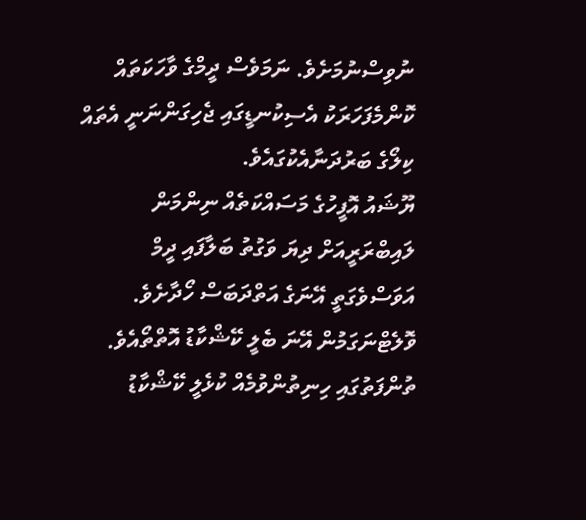ނުވިސްނުމަށެވެ. ނަމަވެސް ދީމްގެ ވާހަކަތައް ކޮންމެފަހަރަކު އެސިކުނޑީގައި ޖެހިގަންނަނީ އެތައް ކިލޯގެ ބަރުދަނާއެކުގައެވެ.
ޔޫޝައު އޮފީހުގެ މަސައްކަތެއް ނިންމަން ލައިބްރަރީއަށް ދިޔަ ވަގުތު ބަލާފައި ދީމް އަވަސްވެގަތީ އޭނަގެ އަތްދަބަސް ހޯދާށެވެ. ވޮލެޓްނަގަމުން އޭނަ ބެލީ ކޭޝްކާޑު އޮތްތޯއެވެ. ތުންފަތުގައި ހިނިތުންވުމެއް ކުޅެލީ ކޭޝްކާޑު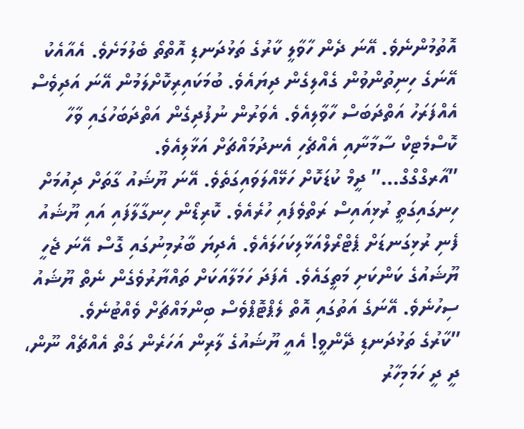އޮތުމުންނެވެ. އޭނަ ދެން ހާވާލީ ކާރުގެ ތަޅުދަނޑި އޮތްތޯ ބެލުމަށެވެ. އެއާއެކު އޭނަގެ ހިނިތުންވުން ގެއްލިގެން ދިޔައެވެ. ބުމަކައިރިކޮށްލަމުން އޭނަ އަދިވެސް އެއްފަރަހު އަތްދަބަސް ހާވާލިއެވެ. އެވަރުން ނުފުދިގެން އަތްދަބަހުގައި ވާހާ ކޮސްމެޓިކް ސާމާނާއި އެއްޗެހި އެނދުމައްޗަށް އަޅާލިއެވެ.
”އާރގްގްގް…” ދީމް ކުޑަކޮށް ހަޅޭއްލަވައިގަތެވެ. އޭނަ ޔޫޝައު ގާތަށް ދިއުމަށް ހިނގައިގަތީ ރުޅިއައިސް ރަތްވެފައި ހުރެއެވެ. ކޮރިޑޯން ހިނގާލާފައި އައި ޔޫޝައު ފެނި ރުޅިގަނޑަށް ޕެޓްރޯލްއަޅާލިކަހަލައެވެ. އެދިޔަ ބާރުމިނުގައި ގޮސް އޭނަ ޖެހީ ޔޫޝައުގެ ކަންކަށި މަތީގައެވެ. އެފަދަ ހަމަލާއަކަށް ތައްޔާރުވެގެން ނެތް ޔޫޝައު ސިހުނެވެ. އޭނަގެ އަތުގައި އޮތް ލެޕްޓޮޕްވެސް ބިންމައްޗަށް ވެއްޓުނެވެ.
”ކާރުގެ ތަޅުދަނޑި ދޭންވީ! އެއީ ޔޫޝައުގެ ލާރިން އަހަރެން ގަތް އެއްޗެއް ނޫން، ދީ ދީ ހަމަމިހާރު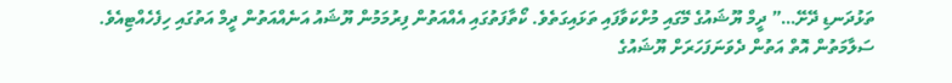ތަޅުދަނޑި ދޭށޭ…” ދީމް ޔޫޝައުގެ މޭގައި މުށްކަވާފައި ތަޅައިގަތެވެ. ކޯތާފަތުގައި އެއްއަތުން ފިރުމަމުން ޔޫޝައު އަނެއްއަތުން ދީމް އަތުގައި ހިފެހެއްޓިއެވެ.
ސަލާމަތުން އޮތް އަތުން ދެވަނަފަހަރަށް ޔޫޝައުގެ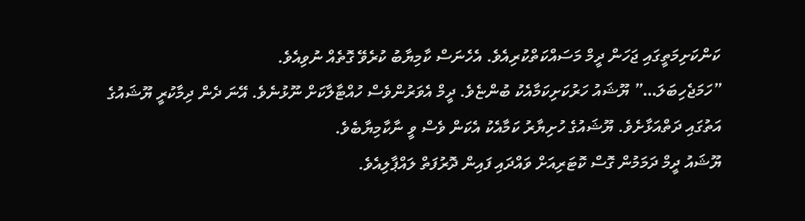ކަންކަށިމަތީގައި ޖަހަން ދީމް މަސައްކަތްކުރިއެވެ. އެހެނަސް ކާމިޔާބު ކުރެވޭ ގޮތެއް ނުވިއެވެ.
”ހަމަޖެހިބަލަ…” ޔޫޝައު ހަރުކަށިކަމާއެކު ބުންޏެވެ. ދީމް އެވަރުންވެސް ހުއްޓާލާކަށް ނޫޅުނެވެ. އޭނަ ދެން ދިމާކުރީ ޔޫޝައުގެ އަތުގައި ދަތްއަޅާށެވެ. ޔޫޝައުގެ ހުށިޔާރު ކަމާއެކު އެކަން ވެސް ވީ ނާކާމިޔާބެވެ.
ޔޫޝައު ދީމް ދަމަމުން ގޮސް ކޮޓަރިއަށް ވައްދައި ފައިން ދޮރުފަތް ލައްޕާލިއެވެ.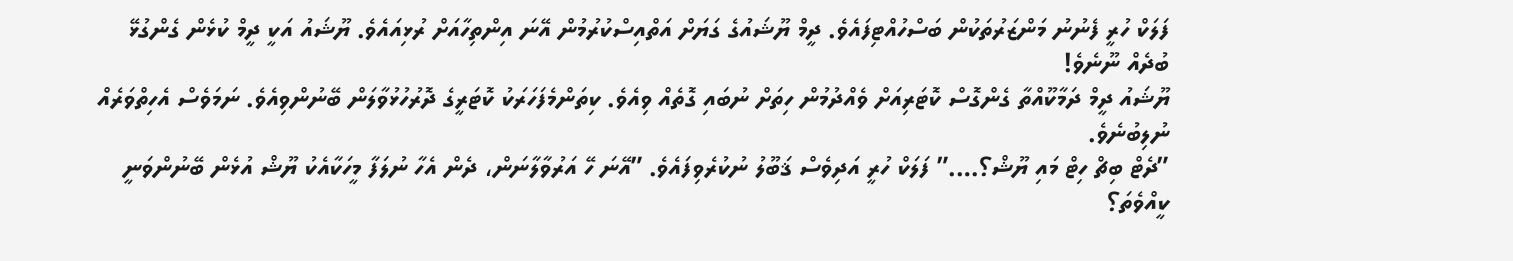ފަލަކް ހުރީ ފެނުނު މަންޒަރުތަކުން ބަސްހުއްޓިފައެވެ. ދީމް ޔޫޝައުގެ ގަޔަށް އަތްއިސްކުރުމުން އޭނަ އިންތިހާއަށް ރުޅިއައެވެ. ޔޫޝައު އަކީ ދީމް ކުޅެން ގެންގުޅޭ ބުދެއް ނޫނެވެ!
ޔޫޝައު ދީމް ދަމާކޫއްތާ ގެންގޮސް ކޮޓަރިއަށް ވެއްދުމުން ހިތަށް ނުބައި ގޮތެއް ވިއެވެ. ކިތަންމެފަހަރަކު ކޮޓަރީގެ ދޮރުހުޅުވާލަން ބޭނުންވިއެވެ. ނަމަވެސް އެހިތްވަރެއް ނުލިބުނެވެ.
”ދެޓް ބިޗް ހިޓް މައި ޔޫޝް؟….” ފަލަކް ހުރީ އަދިވެސް ޤަބޫލު ނުކުރެވިފައެވެ. ”އޭނަ ހޭ އަރުވާލާނަން، ދެން އެހާ ނުލަފާ މީހަކާއެކު ޔޫޝް އުޅެން ބޭނުންވަނީ ކީއްވެތަ؟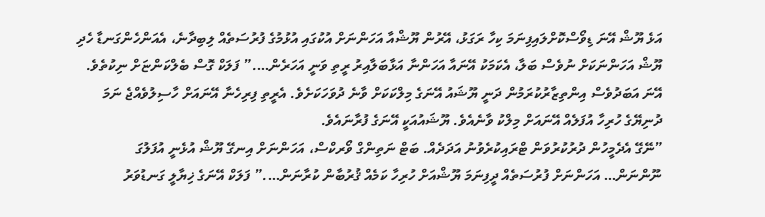އަޅެ ޔޫޝް އޭނަ ޑިވޯސްކޮށްލައިފިނަމަ ކިހާ ރަގަޅު، އޭރުން ޔޫޝްއާ އަހަންނަށް އުކުގައި އުޅުމުގެ ފުރުސަތެއް ލިބިދާނެ، އެއަންހެންގަނޑާ ހެދި ޔޫޝް އަހަންނަކަށް ނުވެސް ބަލާ، އެކަމަކު އޭނައާ އަހަންނާ އަޅާބަލާއިރު ރީތި ވަނީ އަހަރެން….” ފަލަކް ގޮސް ބެލްކަންޏަށް ނިކުތެވެ. އޭނަ އަބަދުވެސް އިންތިޒާރުކުރަމުން ދަނީ ޔޫޝައު އޭނަގެ މިލްކަކަށް ވާނެ ދުވަހަކަށެވެ. އެރީތި ފިރިހެނާ އޭނައަށް ހާސިލުވެއްޖެ ނަމަ ދުނިޔޭގެ ހުރިހާ އުފަލެއް އޭނައަށް މިލްކު ވާނެއެވެ. ޔޫޝައުއަކީ އޭނަގެ ފުރާނައެވެ.
”ނޭގޭ އެދެމީހުން ދުރުކުރުވަން ޓްރައިކުރެވުނު އަދަދެއް. ބަޓް ނަތިންގް ވޯރކްސް، އަހަންނަށް އިނގޭ ޔޫޝް އުޅެނީ އުފަލުގަ ނޫންނަން… އަހަންނަށް ފުރުސަތެއް ދީފިނަމަ ޔޫޝްއަށް ހުރިހާ ކަމެއް ޤުރުބާން ކުރާނަން….” ފަލަކް އޭނަގެ ޚިޔާލީ ގަނޑުވަރު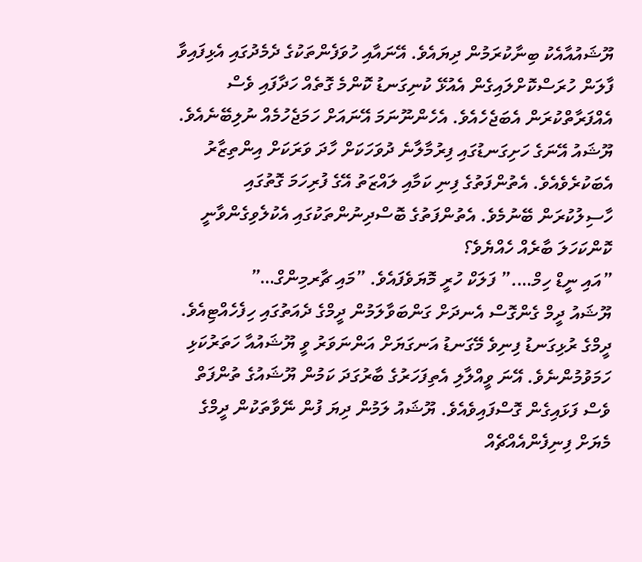ޔޫޝައުއާއެކު ބިނާކުރަމުން ދިޔައެވެ. އޭނައާއި ހުވަފެންތަކުގެ ދެމެދުގައި އެޅިފައިވާ ފާލަން ހުރަސްކޮށްލައިގެން އެއުޅޭ ކުނިގަނޑު ކޮންމެ ގޮތެއް ހަދާފައި ވެސް އެއްފަރާތްކުރަން އެބަޖެހެއެވެ. އެހެންނޫނަމަ އޭނައަށް ހަމަޖެހުމެއް ނުލިބޭނެއެވެ. ޔޫޝައު އޭނަގެ ހަށިގަނޑުގައި ފިރުމާލާނެ ދުވަހަކަށް ހާދަ ވަރަކަށް އިންތިޒާރު އެބަކުރެވެއެވެ. އެތުންފަތުގެ ފިނި ކަމާއި ލައްޒަތު އޭގެ ފުރިހަމަ ގޮތުގައި ހާސިލުކުރަން ބޭނުމެވެ. އެތުންފަތުގެ ބޮސްދިނުންތަކުގައި އެކުލެވިގެންވާނީ ކޮންކަހަލަ ބާރެއް ހެއްޔެވެ؟
”އައި ނީޑް ހިމް….” ފަލަކް ހުރީ މޮޔަވެފައެވެ. ”މައި ޗާރމިންގް…”
ޔޫޝައު ދީމް ގެންގޮސް އެނދަށް ގަންބަވާލަމުން ދީމްގެ ދެއަތުގައި ހިފެހެއްޓިއެވެ. ދީމްގެ ރުޅިގަނޑު ފިނިވެ މޭގަނޑު އަނގަޔަށް އަންނަވަރު ވީ ޔޫޝައުއާ ހަތަރުކަޅި ހަމަވުމުންނެވެ. އޭނަ ވީއްލާލި އެތިފަހަރުގެ ބާރުގަދަ ކަމުން ޔޫޝައުގެ ތުންފަތް ވެސް ފަޅައިގެން ގޮސްފައިވެއެވެ. ޔޫޝައު ލަމުން ދިޔަ ފުން ނޭވާތަކުން ދީމްގެ މެޔަށް ފިނިފެންއެއްޗެއް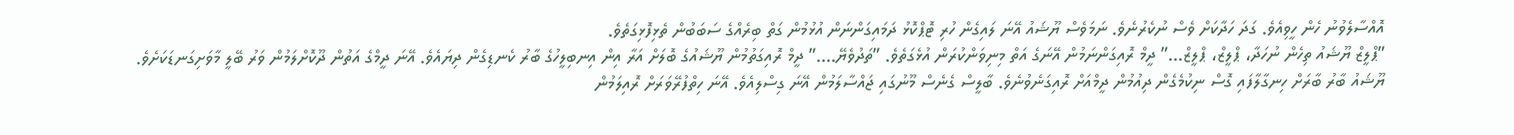އޮއްސާލެވުނު ހެން ހީވިއެވެ. ގަދަ ހަދާކަށް ވެސް ނުކެރުނެވެ. ނަމަވެސް ޔޫޝައު އޭނަ ލައިގެން ހުރި ޓޮޕްކޮޅު ދަމައިގަންނަން އުޅުމުން ގަތް ބިރެއްގެ ސަބަބުން ތެޅިފޮޅިގަތެވެ.
”ޕްލީޒް ޔޫޝައު ތިހެން ނުހަދާ، ޕްލީޒް، ޕްލީޒް…” ދީމް ރޮއިގަންނަމުން އޭނަގެ އަތް މިނިވަންކުރަން އުޅެގަތެވެ. ”ތަދުވެޔޭ….” ދީމް ރޮއިގަތުމުން ޔޫޝައުގެ ބޮލަށް އަރާ އިން އިނބިލީހުގެ ބާރު ކެނޑިގެން ދިޔައެވެ. އޭނަ ދީމްގެ އަތުން ދޫކޮށްލަމުން ވަރު ބޭލީ މާވަށިގަނޑަކަށެވެ.
ޔޫޝައު ބާރު ބާރަށް ހިނގާލާފައި ގޮސް ނިކުމެގެން ދިއުމުން ދީމްއަށް ރޮއިގަނެވުނެވެ. ބާލީސް ގެނެސް މޫނުގައި ޖައްސާލަމުން އޭނަ ގިސްލިއެވެ. އޭނަ ހިތްފުރޭވަރަށް ރޮއިލަމުން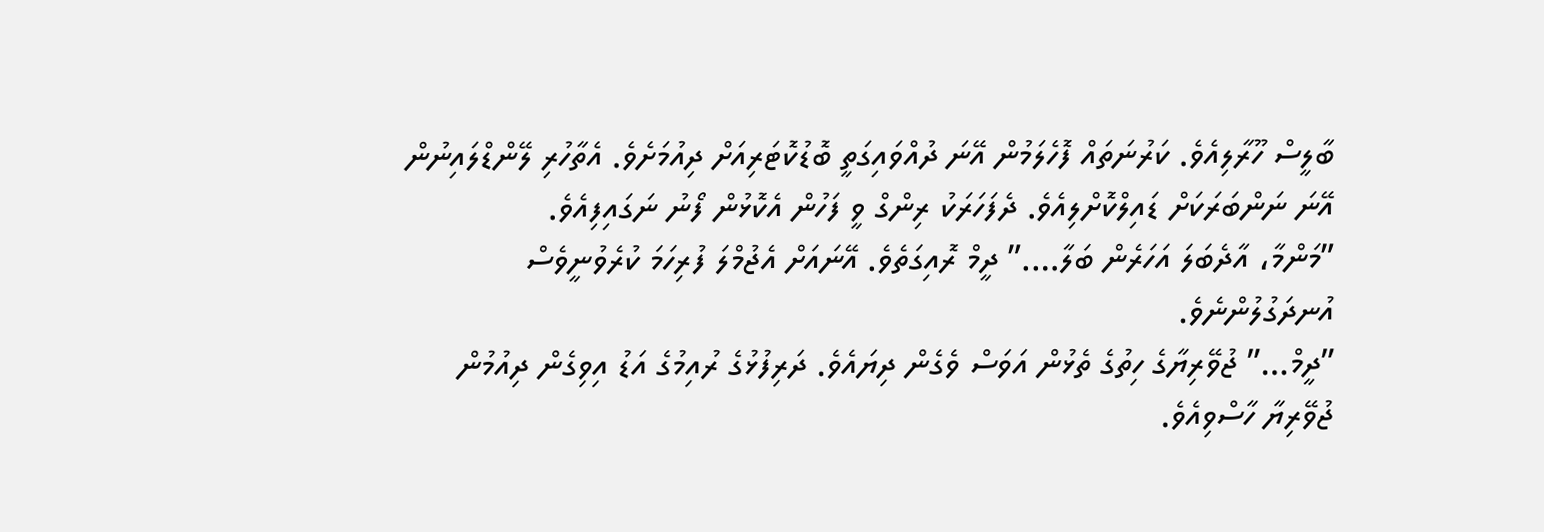ބާލީސް ހޫރާލިއެވެ. ކަރުނަތައް ފޮހެލަމުން އޭނަ ދުއްވައިގަތީ ބޮޑުކޮޓަރިއަށް ދިއުމަށެވެ. އެތާހުރި ލޭންޑްލައިނުން އޭނަ ނަންބަރަކަށް ޑައިލްކޮށްލިއެވެ. ދެފަހަރަކު ރިންގް ވީ ފަހުން އެކޮޅުން ފޯނު ނަގައިފިއެވެ.
”މަންމާ، އާދެބަލަ އަހަރެން ބަލާ….” ދީމް ރޮއިގަތެވެ. އޭނައަށް އެޖުމްލަ ފުރިހަމަ ކުރެވުނީވެސް އުނދަގުލުންނެވެ.
”ދީމް…” ޖުވޭރިޔާގެ ހިތުގެ ތެޅުން އަވަސް ވެގެން ދިޔައެވެ. ދަރިފުޅުގެ ރުއިމުގެ އަޑު އިވިގެން ދިއުމުން ޖުވޭރިޔާ ހާސްވިއެވެ.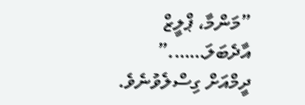”މަންމާ، ޕްލީޒް އާދެބަލަ…….” ދީމްއަށް ގިސްލެވުނެވެ.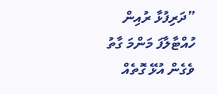”ދަރިފުޅާ ރުއިން ހުއްޓާލާފަ މަންމަ ގާތު ވެގެން އުޅޭ ގޮތެއް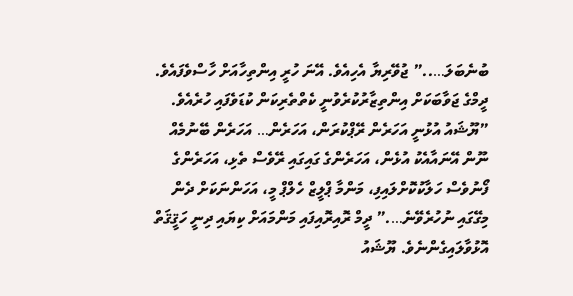ބުނެބަލަ…..” ޖުވޭރިޔާ އެހިއެވެ. އޭނަ ހުރީ އިންތިހާއަށް ހާސްވެފައެވެ. ދީމްގެ ޖަވާބަކަށް އިންތިޒާރުކުރެވުނީ ކެތްތެރިކަން ކުޑަވެފައި ހުރެއެވެ.
”ޔޫޝައު އުޅުނީ އަހަރެން ރޭޕްކުރަން، އަހަރެން… އަހަރެން ބޭނުމެއް ނޫން އޭނައާއެކު އުޅެން، އަހަރެންގެ ގައިގައި ރޭވެސް ތެޅި، އަހަރެންގެ ފޯނުވެސް ހަލާކުކޮށްލައިފި، މަންމާ ޕްލީޒް ހެލްޕް މީ، އަހަންނަކަށް ދެން މިގޭގައި ނުހުރެވޭނެ….” ދީމް ރޮއިރޮއިފައި މަންމައަށް ކިޔައި ދިނީ ހަޤީޤަތް އޮޅުވާލައިގެންނެވެ. ޔޫޝައު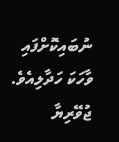ނުބައިކޮށްފައި ވާހަކަ ހަދާލިއެވެ. ޖުވޭރިޔާ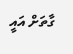ގާތަށް އައީ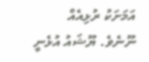އަމަށަކު ރުޅިއެއް ނޫނެވެ. ޔޫޝައު އުޅެނީ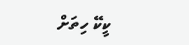ކީކޭ ހިތަށް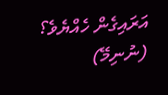އަރައިގެން ހެއްޔެވެ؟
(ނުނިމޭ)